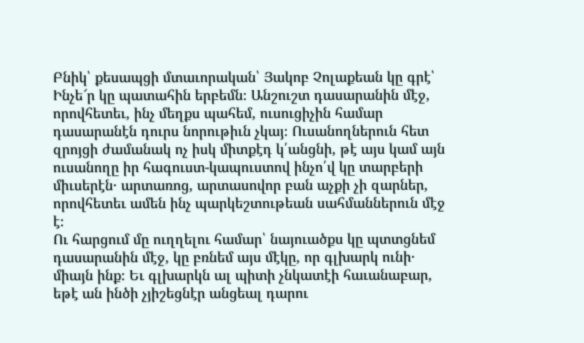Բնիկ՝ քեսապցի մտաւորական՝ Յակոբ Չոլաքեան կը գրէ՝
Ինչե՜ր կը պատահին երբեմն։ Անշուշտ դասարանին մէջ, որովհետեւ, ինչ մեղքս պահեմ, ուսուցիչին համար դասարանէն դուրս նորութիւն չկայ։ Ուսանողներուն հետ զրոյցի ժամանակ ոչ իսկ միտքէդ կ՛անցնի, թէ այս կամ այն ուսանողը իր հագուստ-կապուստով ինչո՛վ կը տարբերի միւսերէն․ արտառոց, արտասովոր բան աչքի չի զարներ, որովհետեւ ամեն ինչ պարկեշտութեան սահմաններուն մէջ է։
Ու հարցում մը ուղղելու համար՝ նայուածքս կը պտտցնեմ դասարանին մէջ, կը բռնեմ այս մէկը, որ գլխարկ ունի․ միայն ինք։ Եւ գլխարկն ալ պիտի չնկատէի հաւանաբար, եթէ ան ինծի չյիշեցնէր անցեալ դարու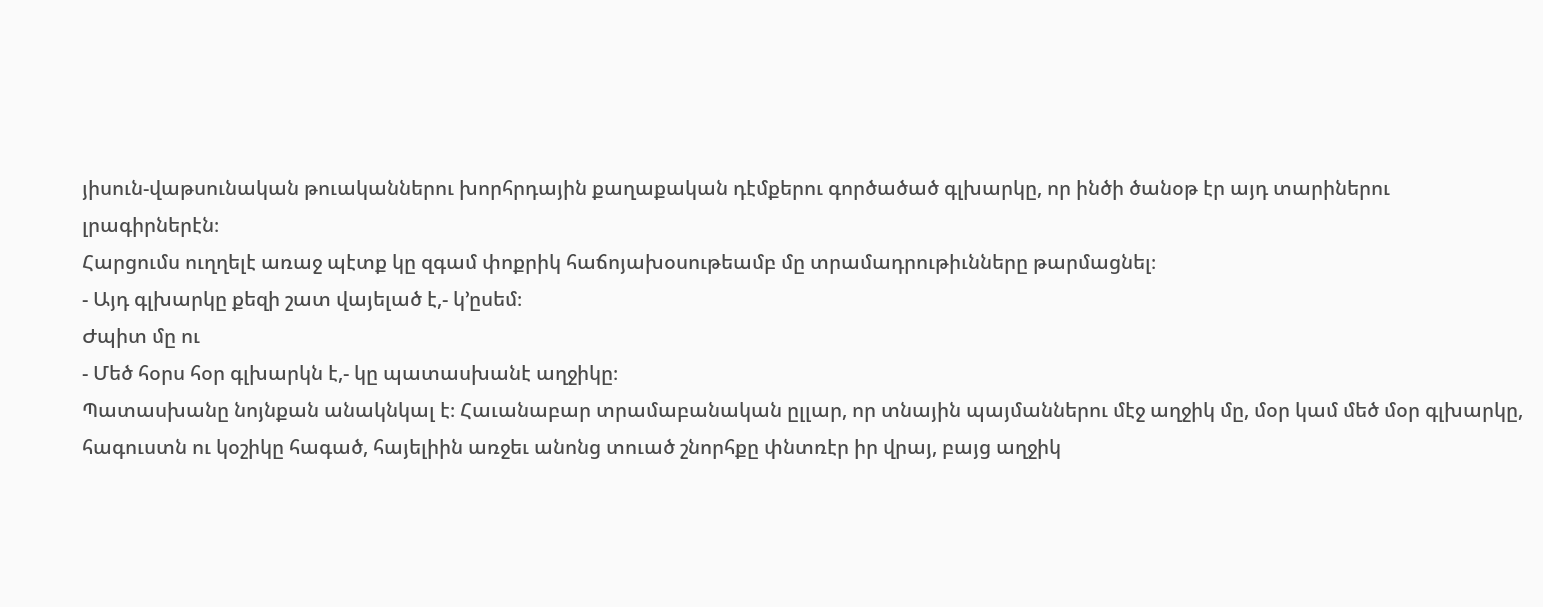յիսուն-վաթսունական թուականներու խորհրդային քաղաքական դէմքերու գործածած գլխարկը, որ ինծի ծանօթ էր այդ տարիներու լրագիրներէն։
Հարցումս ուղղելէ առաջ պէտք կը զգամ փոքրիկ հաճոյախօսութեամբ մը տրամադրութիւնները թարմացնել։
- Այդ գլխարկը քեզի շատ վայելած է,- կ’ըսեմ։
Ժպիտ մը ու
- Մեծ հօրս հօր գլխարկն է,- կը պատասխանէ աղջիկը։
Պատասխանը նոյնքան անակնկալ է։ Հաւանաբար տրամաբանական ըլլար, որ տնային պայմաններու մէջ աղջիկ մը, մօր կամ մեծ մօր գլխարկը, հագուստն ու կօշիկը հագած, հայելիին առջեւ անոնց տուած շնորհքը փնտռէր իր վրայ, բայց աղջիկ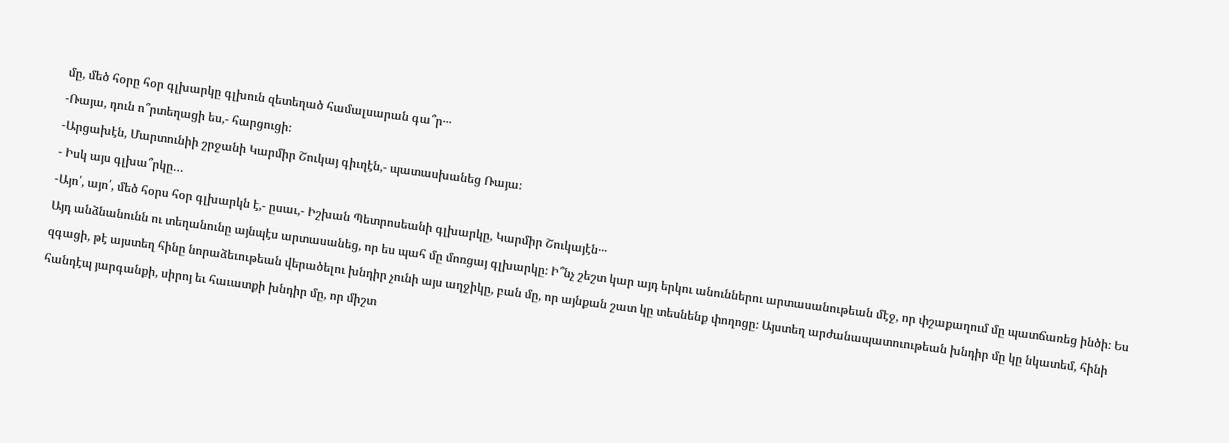մը, մեծ հօրը հօր գլխարկը գլխուն զետեղած համալսարան գա՞ր․․․
-Ռայա, դուն ո՞րտեղացի ես,- հարցուցի։
-Արցախէն, Մարտունիի շրջանի Կարմիր Շուկայ գիւղէն,- պատասխանեց Ռայա։
- Իսկ այս գլխա՞րկը…
-Այո՛, այո՛, մեծ հօրս հօր գլխարկն է,- ըսաւ,- Իշխան Պետրոսեանի գլխարկը, Կարմիր Շուկայէն․․․
Այդ անձնանունն ու տեղանունը այնպէս արտասանեց, որ ես պահ մը մոռցայ գլխարկը։ Ի՞նչ շեշտ կար այդ երկու անուններու արտասանութեան մէջ, որ փշաքաղում մը պատճառեց ինծի։ Ես զգացի, թէ այստեղ հինը նորաձեւութեան վերածելու խնդիր չունի այս աղջիկը, բան մը, որ այնքան շատ կը տեսնենք փողոցը։ Այստեղ արժանապատուութեան խնդիր մը կը նկատեմ, հինի հանդէպ յարգանքի, սիրոյ եւ հաւատքի խնդիր մը, որ միշտ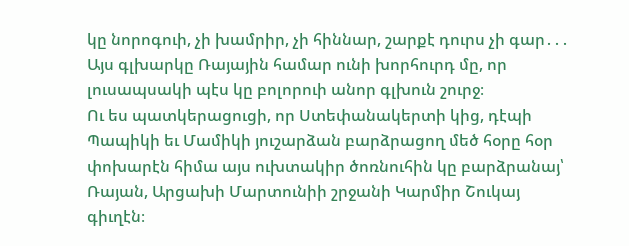կը նորոգուի, չի խամրիր, չի հիննար, շարքէ դուրս չի գար․․․
Այս գլխարկը Ռայային համար ունի խորհուրդ մը, որ լուսապսակի պէս կը բոլորուի անոր գլխուն շուրջ։
Ու ես պատկերացուցի, որ Ստեփանակերտի կից, դէպի Պապիկի եւ Մամիկի յուշարձան բարձրացող մեծ հօրը հօր փոխարէն հիմա այս ուխտակիր ծոռնուհին կը բարձրանայ՝ Ռայան, Արցախի Մարտունիի շրջանի Կարմիր Շուկայ գիւղէն։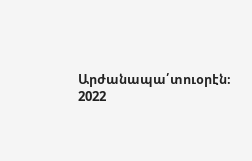Արժանապա՛տուօրէն։
2022